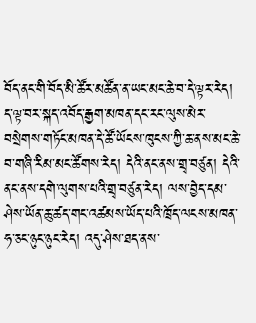བོད་ནང་གི་བོད་མི་ཚོར་མཚོན་ན་ཡང་མང་ཆེ་བ་དེ་ལྟར་རེད། ད་ལྟ་བར་སྐད་འབོད་རྒྱག་མཁན་དང་རང་ལུས་མེར་བསྲེགས་གཏོང་མཁན་དེ་ཚོ་ཡོངས་ཁུངས་ཀྱི་ཆ་ནས་མང་ཆེ་བ་གཞི་རིམ་མང་ཚོགས་རེད། དེའི་ནང་ནས་གྲྭ་བཙུན། དེའི་ནང་ནས་དགེ་ལུགས་པའི་གྲྭ་བཙུན་རེད། ལས་བྱེད་དམ་ཤེས་ཡོན་ཆུ་ཚད་གང་འཚམས་ཡོད་པའི་ཁྲོད་ལངས་མཁན་ཧ་ཅང་ཉུང་ཉུང་རེད། འདུ་ཤེས་ཐད་ནས་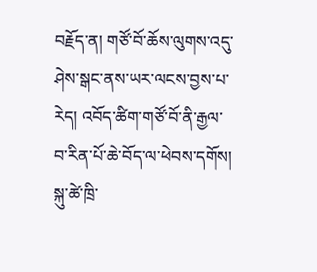བརྗོད་ན། གཙོ་བོ་ཆོས་ལུགས་འདུ་ཤེས་སྒང་ནས་ཡར་ལངས་བྱས་པ་རེད། འབོད་ཚིག་གཙོ་བོ་ནི་རྒྱལ་བ་རིན་པོ་ཆེ་བོད་ལ་ཕེབས་དགོས། སྐུ་ཚེ་ཁྲི་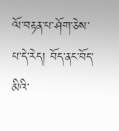ལོ་བརྟན་པ་ཤོག་ཅེས་པ་དེ་རེད། བོད་ནང་བོད་མིའི་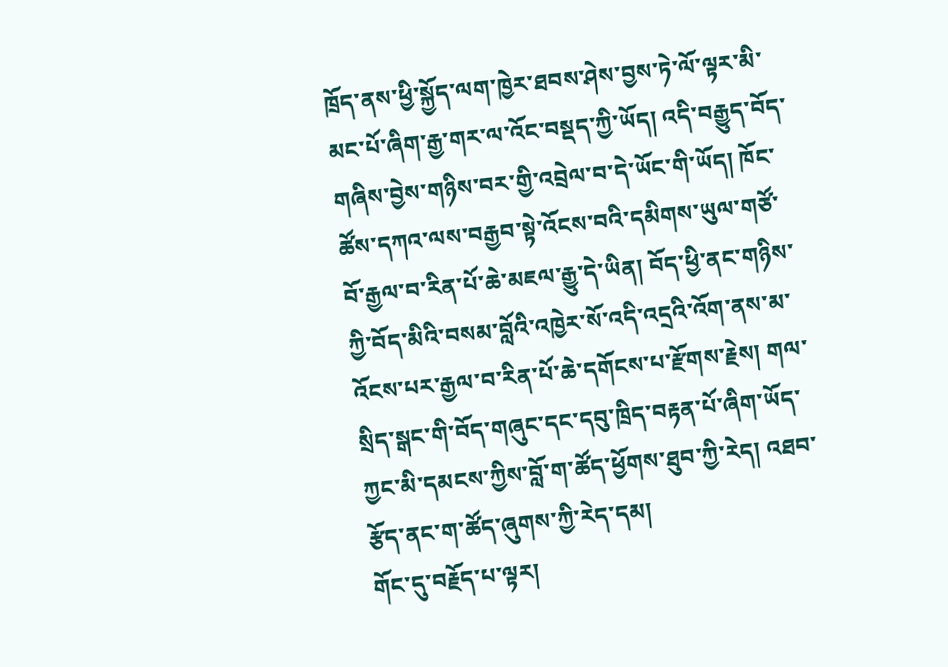ཁྲོད་ནས་ཕྱི་སྐྱོད་ལག་ཁྱེར་ཐབས་ཤེས་བྱས་ཏེ་ལོ་ལྟར་མི་མང་པོ་ཞིག་རྒྱ་གར་ལ་འོང་བསྡད་ཀྱི་ཡོད། འདི་བརྒྱུད་བོད་གཞིས་བྱེས་གཉིས་བར་གྱི་འབྲེལ་བ་དེ་ཡོང་གི་ཡོད། ཁོང་ཚོས་དཀའ་ལས་བརྒྱབ་སྟེ་འོངས་བའི་དམིགས་ཡུལ་གཙོ་བོ་རྒྱལ་བ་རིན་པོ་ཆེ་མཇལ་རྒྱུ་དེ་ཡིན། བོད་ཕྱི་ནང་གཉིས་ཀྱི་བོད་མིའི་བསམ་བློའི་འཁྱེར་སོ་འདི་འདྲའི་འོག་ནས་མ་འོངས་པར་རྒྱལ་བ་རིན་པོ་ཆེ་དགོངས་པ་རྫོགས་རྗེས། གལ་སྲིད་སྒང་གི་བོད་གཞུང་དང་དབུ་ཁྲིད་བརྟན་པོ་ཞིག་ཡོད་ཀྱང་མི་དམངས་ཀྱིས་བློ་ག་ཚོད་ཕྱོགས་ཐུབ་ཀྱི་རེད། འཐབ་རྩོད་ནང་ག་ཚོད་ཞུགས་ཀྱི་རེད་དམ།
གོང་དུ་བརྗོད་པ་ལྟར།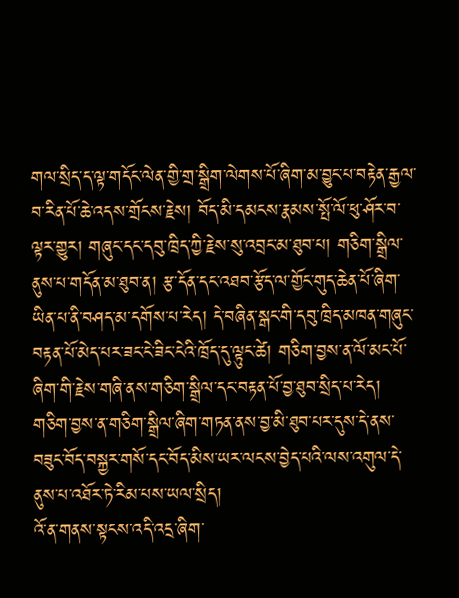གལ་སྲིད་ད་ལྟ་གདོང་ལེན་གྱི་གྲ་སྒྲིག་ལེགས་པོ་ཞིག་མ་བྱུང་པ་བརྟེན་རྒྱལ་བ་རིན་པོ་ཆེ་འདས་གྲོངས་རྗེས། བོད་མི་དམངས་རྣམས་སྤོ་ལོ་ཕུ་ཤོར་བ་ལྟར་གྱུར། གཞུང་དང་དབུ་ཁྲིད་ཀྱི་རྗེས་སུ་འབྲང་མ་ཐུབ་པ། གཅིག་སྒྲིལ་ནུས་པ་གདོན་མ་ཐུབ་ན། རྩ་དོན་དང་འཐབ་རྩོད་ལ་གྱོང་གུད་ཆེན་པོ་ཞིག་ཡིན་པ་ནི་བཤད་མ་དགོས་པ་རེད། དེ་བཞིན་སྒང་གི་དབུ་ཁྲིད་མཁན་གཞུང་བརྟན་པོ་མེད་པར་ཟང་ངེ་ཟིང་ངེའི་ཁྲོད་དུ་ལྟུང་ཚེ། གཅིག་བྱས་ན་ལོ་མང་པོ་ཞིག་གི་རྗེས་གཞི་ནས་གཅིག་སྒྲིལ་དང་བརྟན་པོ་བྱ་ཐུབ་སྲིད་པ་རེད། གཅིག་བྱས་ན་གཅིག་སྒྲིལ་ཞིག་གཏན་ནས་བྱ་མི་ཐུབ་པར་དུས་དེ་ནས་བཟུང་བོད་བསྐྱར་གསོ་དང་བོད་མིས་ཡར་ལངས་བྱེད་པའི་ལས་འགུལ་དེ་ནུས་པ་འཐོར་ཏེ་རིམ་པས་ཡལ་སྲིད།
འོ་ན་གནས་སྟངས་འདི་འདྲ་ཞིག་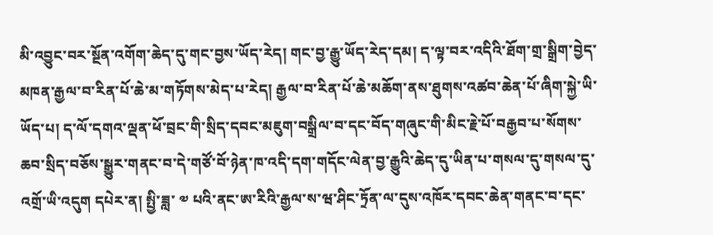མི་འབྱུང་བར་སྔོན་འགོག་ཆེད་དུ་གང་བྱས་ཡོད་རེད། གང་བྱ་རྒྱུ་ཡོད་རེད་དམ། ད་ལྟ་བར་འདིའི་ཐོག་གྲ་སྒྲིག་བྱེད་མཁན་རྒྱལ་བ་རིན་པོ་ཆེ་མ་གཏོགས་མེད་པ་རེད། རྒྱལ་བ་རིན་པོ་ཆེ་མཆོག་ནས་ཐུགས་འཚབ་ཆེན་པོ་ཞིག་སྐྱེ་ཡི་ཡོད་པ། ད་ལོ་དགའ་ལྡན་ཕོ་བྲང་གི་སྲིད་དབང་མཇུག་བསྒྲིལ་བ་དང་བོད་གཞུང་གི་མིང་རྗེ་པོ་བརྒྱབ་པ་སོགས་ཆབ་སྲིད་བཅོས་སྒྱུར་གནང་བ་དེ་གཙོ་བོ་ཉེན་ཁ་འདི་དག་གདོང་ལེན་བྱ་རྒྱུའི་ཆེད་དུ་ཡིན་པ་གསལ་དུ་གསལ་དུ་འགྲོ་ཡི་འདུག དཔེར་ན། སྤྱི་ཟླ་ ༧ པའི་ནང་ཨ་རིའི་རྒྱལ་ས་ཝ་ཤིང་ཏྲོན་ལ་དུས་འཁོར་དབང་ཆེན་གནང་བ་དང་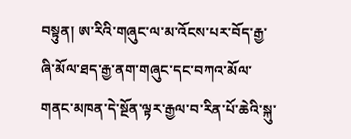བསྟུན། ཨ་རིའི་གཞུང་ལ་མ་འོངས་པར་བོད་རྒྱ་ཞི་མོལ་ཐད་རྒྱ་ནག་གཞུང་དང་བཀའ་མོལ་གནང་མཁན་དེ་སྔོན་ལྟར་རྒྱལ་བ་རིན་པོ་ཆེའི་སྐུ་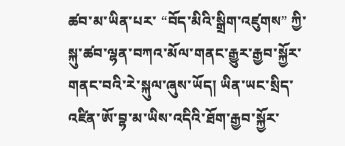ཚབ་མ་ཡིན་པར་ “བོད་མིའི་སྒྲིག་འཛུགས” ཀྱི་སྐུ་ཚབ་ལྷན་བཀའ་མོལ་གནང་རྒྱུར་རྒྱབ་སྐྱོར་གནང་བའི་རེ་སྐུལ་ཞུས་ཡོད། ཡིན་ཡང་སྲིད་འཛིན་ཨོ་བྷ་མ་ཡིས་འདིའི་ཐོག་རྒྱབ་སྐྱོར་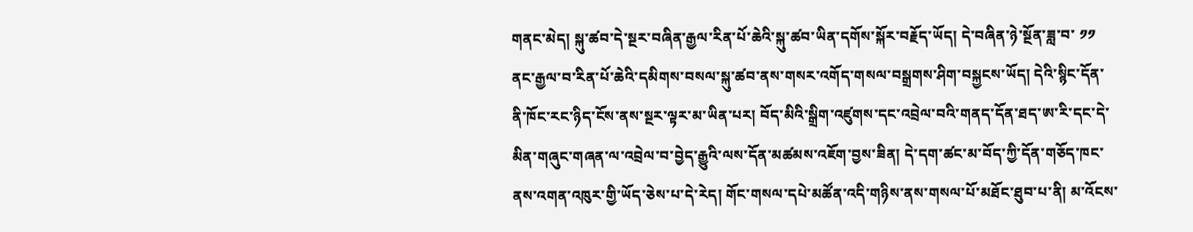གནང་མེད། སྐུ་ཚབ་དེ་སྔར་བཞིན་རྒྱལ་རིན་པོ་ཆེའི་སྐུ་ཚབ་ཡིན་དགོས་སྐོར་བརྗོད་ཡོད། དེ་བཞིན་ཉེ་སྔོན་ཟླ་བ་ ༡༡ ནང་རྒྱལ་བ་རིན་པོ་ཆེའི་དམིགས་བསལ་སྐུ་ཚབ་ནས་གསར་འགོད་གསལ་བསྒྲགས་ཤིག་བསྐྱངས་ཡོད། དེའི་སྙིང་དོན་ནི་ཁོང་རང་ཉིད་ངོས་ནས་སྔར་ལྟར་མ་ཡིན་པར། བོད་མིའི་སྒྲིག་འཛུགས་དང་འབྲེལ་བའི་གནད་དོན་ཐད་ཨ་རི་དང་དེ་མིན་གཞུང་གཞན་ལ་འབྲེལ་བ་བྱེད་རྒྱུའི་ལས་དོན་མཚམས་འཇོག་བྱས་ཟིན། དེ་དག་ཚང་མ་བོད་ཀྱི་དོན་གཅོད་ཁང་ནས་འགན་འཁུར་གྱི་ཡོད་ཅེས་པ་དེ་རེད། གོང་གསལ་དཔེ་མཚོན་འདི་གཉིས་ནས་གསལ་པོ་མཐོང་ཐུབ་པ་ནི། མ་འོངས་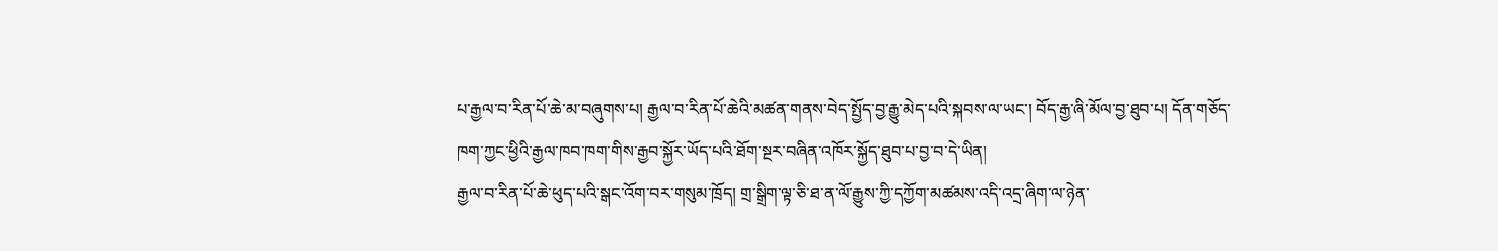པ་རྒྱལ་བ་རིན་པོ་ཆེ་མ་བཞུགས་པ། རྒྱལ་བ་རིན་པོ་ཆེའི་མཚན་གནས་བེད་སྤྱོད་བྱ་རྒྱུ་མེད་པའི་སྐབས་ལ་ཡང་། བོད་རྒྱ་ཞི་མོལ་བྱ་ཐུབ་པ། དོན་གཅོད་ཁག་ཀྱང་ཕྱིའི་རྒྱལ་ཁབ་ཁག་གིས་རྒྱབ་སྐྱོར་ཡོད་པའི་ཐོག་སྔར་བཞིན་འཁོར་སྐྱོད་ཐུབ་པ་བྱ་བ་དེ་ཡིན།
རྒྱལ་བ་རིན་པོ་ཆེ་ཕུད་པའི་སྒང་འོག་བར་གསུམ་ཁྲོད། གྲ་སྒྲིག་ལྟ་ཅི་ཐ་ན་ལོ་རྒྱུས་ཀྱི་དཀྱོག་མཚམས་འདི་འདྲ་ཞིག་ལ་ཉེན་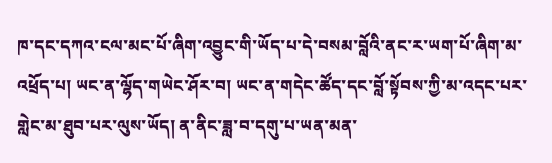ཁ་དང་དཀའ་ངལ་མང་པོ་ཞིག་འབྱུང་གི་ཡོད་པ་དེ་བསམ་བློའི་ནང་ར་ཡག་པོ་ཞིག་མ་འཕྲོད་པ། ཡང་ན་ལྷོད་གཡེང་ཤོར་བ། ཡང་ན་གདེང་ཚོད་དང་བློ་སྟོབས་ཀྱི་མ་འདང་པར་གླེང་མ་ཐུབ་པར་ལུས་ཡོད། ན་ནིང་ཟླ་བ་དགུ་པ་ཡན་མན་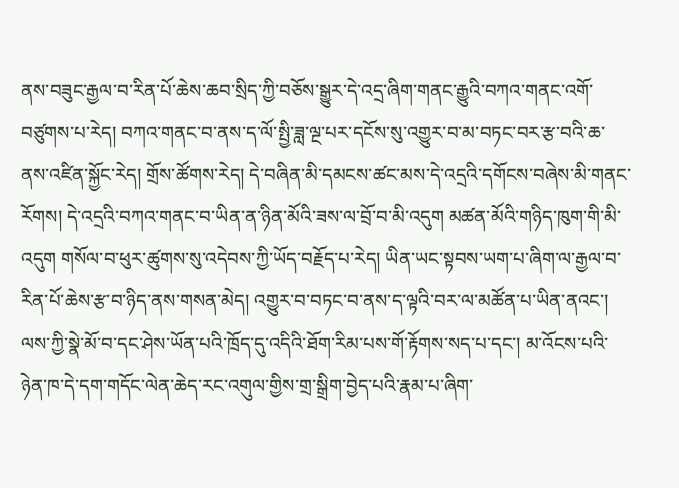ནས་བཟུང་རྒྱལ་བ་རིན་པོ་ཆེས་ཆབ་སྲིད་ཀྱི་བཅོས་སྒྱུར་དེ་འདྲ་ཞིག་གནང་རྒྱུའི་བཀའ་གནང་འགོ་བཙུགས་པ་རེད། བཀའ་གནང་བ་ནས་ད་ལོ་སྤྱི་ཟླ་ལྔ་པར་དངོས་སུ་འགྱུར་བ་མ་བཏང་བར་རྩ་བའི་ཆ་ནས་འཛིན་སྐྱོང་རེད། གྲོས་ཚོགས་རེད། དེ་བཞིན་མི་དམངས་ཚང་མས་དེ་འདྲའི་དགོངས་བཞེས་མི་གནང་རོགས། དེ་འདྲའི་བཀའ་གནང་བ་ཡིན་ན་ཉིན་མོའི་ཟས་ལ་བྲོ་བ་མི་འདུག མཚན་མོའི་གཉིད་ཁུག་གི་མི་འདུག གསོལ་བ་ཕུར་ཚུགས་སུ་འདེབས་ཀྱི་ཡོད་བརྗོད་པ་རེད། ཡིན་ཡང་སྟབས་ཡག་པ་ཞིག་ལ་རྒྱལ་བ་རིན་པོ་ཆེས་རྩ་བ་ཉིད་ནས་གསན་མེད། འགྱུར་བ་བཏང་བ་ནས་ད་ལྟའི་བར་ལ་མཚོན་པ་ཡིན་ནའང་། ལས་ཀྱི་སྣེ་མོ་བ་དང་ཤེས་ཡོན་པའི་ཁྲོད་དུ་འདིའི་ཐོག་རིམ་པས་གོ་རྟོགས་སད་པ་དང་། མ་འོངས་པའི་ཉེན་ཁ་དེ་དག་གདོང་ལེན་ཆེད་རང་འགུལ་གྱིས་གྲ་སྒྲིག་བྱེད་པའི་རྣམ་པ་ཞིག་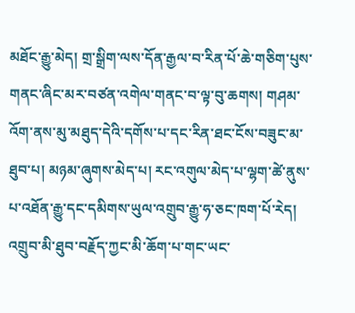མཐོང་རྒྱུ་མེད། གྲ་སྒྲིག་ལས་དོན་རྒྱལ་བ་རིན་པོ་ཆེ་གཅིག་པུས་གནང་ཞིང་མར་བཙན་འགེལ་གནང་བ་ལྟ་བུ་ཆགས། གཤམ་འོག་ནས་མུ་མཐུད་དེའི་དགོས་པ་དང་རིན་ཐང་ངོས་བཟུང་མ་ཐུབ་པ། མཉམ་ཞུགས་མེད་པ། རང་འགུལ་མེད་པ་ལྷག་ཚེ་ནུས་པ་འཐོན་རྒྱུ་དང་དམིགས་ཡུལ་འགྲུབ་རྒྱུ་ཧ་ཅང་ཁག་པོ་རེད། འགྲུབ་མི་ཐུབ་བརྗོད་ཀྱང་མི་ཆོག་པ་གང་ཡང་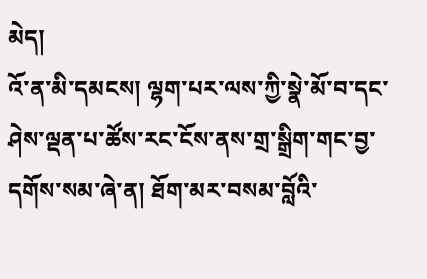མེད།
འོ་ན་མི་དམངས། ལྷག་པར་ལས་ཀྱི་སྣེ་མོ་བ་དང་ཤེས་ལྡན་པ་ཚོས་རང་ངོས་ནས་གྲ་སྒྲིག་གང་བྱ་དགོས་སམ་ཞེ་ན། ཐོག་མར་བསམ་བློའི་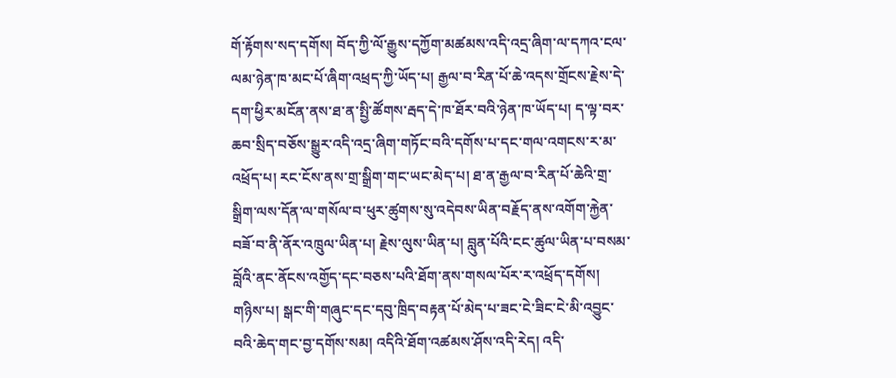གོ་རྟོགས་སད་དགོས། བོད་ཀྱི་ལོ་རྒྱུས་དཀྱོག་མཚམས་འདི་འདྲ་ཞིག་ལ་དཀའ་ངལ་ལམ་ཉེན་ཁ་མང་པོ་ཞིག་འཕྲད་ཀྱི་ཡོད་པ། རྒྱལ་བ་རིན་པོ་ཆེ་འདས་གྲོངས་རྗེས་དེ་དག་ཕྱིར་མངོན་ནས་ཐ་ན་སྤྱི་ཚོགས་རྦད་དེ་ཁ་ཐོར་བའི་ཉེན་ཁ་ཡོད་པ། ད་ལྟ་བར་ཆབ་སྲིད་བཅོས་སྒྱུར་འདི་འདྲ་ཞིག་གཏོང་བའི་དགོས་པ་དང་གལ་འགངས་ར་མ་འཕྲོད་པ། རང་ངོས་ནས་གྲ་སྒྲིག་གང་ཡང་མེད་པ། ཐ་ན་རྒྱལ་བ་རིན་པོ་ཆེའི་གྲ་སྒྲིག་ལས་དོན་ལ་གསོལ་བ་ཕུར་ཚུགས་སུ་འདེབས་ཡིན་བརྗོད་ནས་འགོག་རྐྱེན་བཟོ་བ་ནི་ནོར་འཁྲུལ་ཡིན་པ། རྗེས་ལུས་ཡིན་པ། བླུན་པོའི་ངང་ཚུལ་ཡིན་པ་བསམ་བློའི་ནང་ནོངས་འགྱོད་དང་བཅས་པའི་ཐོག་ནས་གསལ་པོར་ར་འཕྲོད་དགོས།
གཉིས་པ། སྒང་གི་གཞུང་དང་དབུ་ཁྲིད་བརྟན་པོ་མེད་པ་ཟང་ངེ་ཟིང་ངེ་མི་འབྱུང་བའི་ཆེད་གང་བྱ་དགོས་སམ། འདིའི་ཐོག་འཚམས་ཤོས་འདི་རེད། འདི་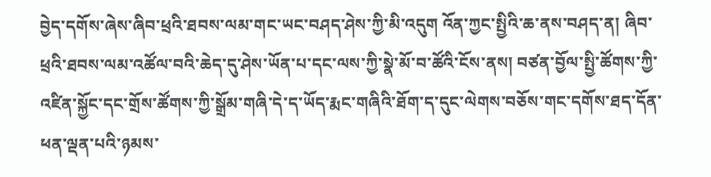བྱེད་དགོས་ཞེས་ཞིབ་ཕྲའི་ཐབས་ལམ་གང་ཡང་བཤད་ཤེས་ཀྱི་མི་འདུག འོན་ཀྱང་སྤྱིའི་ཆ་ནས་བཤད་ན། ཞིབ་ཕྲའི་ཐབས་ལམ་འཚོལ་བའི་ཆེད་དུ་ཤེས་ཡོན་པ་དང་ལས་ཀྱི་སྣེ་མོ་བ་ཚོའི་ངོས་ནས། བཙན་བྱོལ་སྤྱི་ཚོགས་ཀྱི་འཛིན་སྐྱོང་དང་གྲོས་ཚོགས་ཀྱི་སྒྲོམ་གཞི་དེ་ད་ཡོད་རྨང་གཞིའི་ཐོག་ད་དུང་ལེགས་བཅོས་གང་དགོས་ཐད་དོན་ཕན་ལྡན་པའི་ཉམས་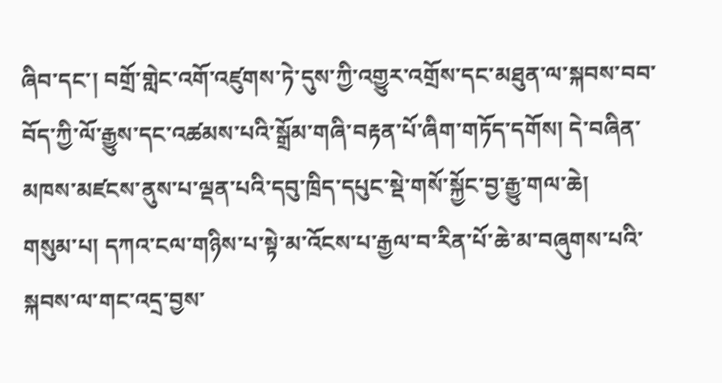ཞིབ་དང་། བགྲོ་གླེང་འགོ་འཛུགས་ཏེ་དུས་ཀྱི་འགྱུར་འགྲོས་དང་མཐུན་ལ་སྐབས་བབ་བོད་ཀྱི་ལོ་རྒྱུས་དང་འཚམས་པའི་སྒྲོམ་གཞི་བརྟན་པོ་ཞིག་གཏོད་དགོས། དེ་བཞིན་མཁས་མཛངས་ནུས་པ་ལྡན་པའི་དབུ་ཁྲིད་དཔུང་སྡེ་གསོ་སྐྱོང་བྱ་རྒྱུ་གལ་ཆེ།
གསུམ་པ། དཀའ་ངལ་གཉིས་པ་སྟེ་མ་འོངས་པ་རྒྱལ་བ་རིན་པོ་ཆེ་མ་བཞུགས་པའི་སྐབས་ལ་གང་འདྲ་བྱས་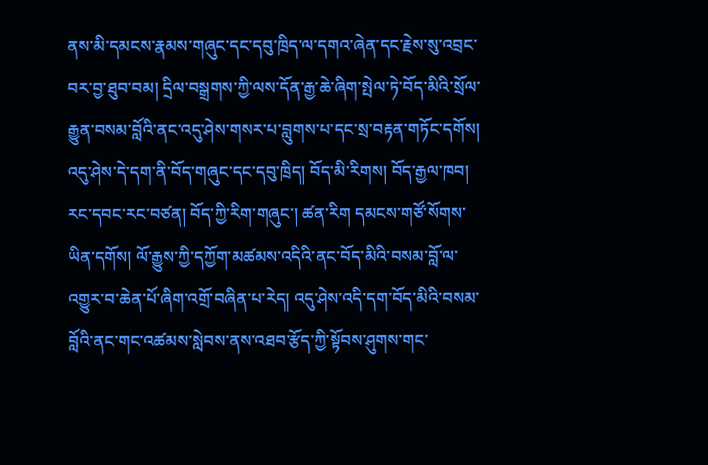ནས་མི་དམངས་རྣམས་གཞུང་དང་དབུ་ཁྲིད་ལ་དགའ་ཞེན་དང་རྗེས་སུ་འབྲང་བར་བྱ་ཐུབ་བམ། དྲིལ་བསྒྲགས་ཀྱི་ལས་དོན་རྒྱ་ཆེ་ཞིག་སྤེལ་ཏེ་བོད་མིའི་སྲོལ་རྒྱུན་བསམ་བློའི་ནང་འདུ་ཤེས་གསར་པ་བླུགས་པ་དང་སྲ་བརྟན་གཏོང་དགོས། འདུ་ཤེས་དེ་དག་ནི་བོད་གཞུང་དང་དབུ་ཁྲིད། བོད་མི་རིགས། བོད་རྒྱལ་ཁབ། རང་དབང་རང་བཙན། བོད་ཀྱི་རིག་གཞུང་། ཚན་རིག དམངས་གཙོ་སོགས་ཡིན་དགོས། ལོ་རྒྱུས་ཀྱི་དཀྱོག་མཚམས་འདིའི་ནང་བོད་མིའི་བསམ་བློ་ལ་འགྱུར་བ་ཆེན་པོ་ཞིག་འགྲོ་བཞིན་པ་རེད། འདུ་ཤེས་འདི་དག་བོད་མིའི་བསམ་བློའི་ནང་གང་འཚམས་སླེབས་ནས་འཐབ་རྩོད་ཀྱི་སྟོབས་ཤུགས་གང་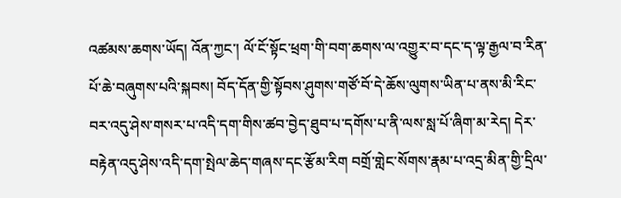འཚམས་ཆགས་ཡོད། འོན་ཀྱང་། ལོ་ངོ་སྟོང་ཕྲག་གི་བག་ཆགས་ལ་འགྱུར་བ་དང་ད་ལྟ་རྒྱལ་བ་རིན་པོ་ཆེ་བཞུགས་པའི་སྐབས། བོད་དོན་གྱི་སྟོབས་ཤུགས་གཙོ་བོ་དེ་ཆོས་ལུགས་ཡིན་པ་ནས་མི་རིང་བར་འདུ་ཤེས་གསར་པ་འདི་དག་གིས་ཚབ་བྱེད་ཐུབ་པ་དགོས་པ་ནི་ལས་སླ་པོ་ཞིག་མ་རེད། དེར་བརྟེན་འདུ་ཤེས་འདི་དག་སྤེལ་ཆེད་གཞས་དང་རྩོམ་རིག བགྲོ་གླེང་སོགས་རྣམ་པ་འདྲ་མིན་གྱི་དྲིལ་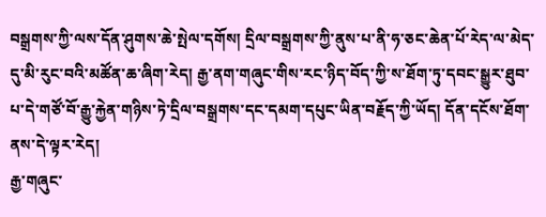བསྒྲགས་ཀྱི་ལས་དོན་ཤུགས་ཆེ་སྤེལ་དགོས། དྲིལ་བསྒྲགས་ཀྱི་ནུས་པ་ནི་ཧ་ཅང་ཆེན་པོ་རེད་ལ་མེད་དུ་མི་རུང་བའི་མཚོན་ཆ་ཞིག་རེད། རྒྱ་ནག་གཞུང་གིས་རང་ཉིད་བོད་ཀྱི་ས་ཐོག་ཏུ་དབང་སྒྱུར་ཐུབ་པ་དེ་གཙོ་བོ་རྒྱུ་རྐྱེན་གཉིས་ཏེ་དྲིལ་བསྒྲགས་དང་དམག་དཔུང་ཡིན་བརྗོད་ཀྱི་ཡོད། དོན་དངོས་ཐོག་ནས་དེ་ལྟར་རེད།
རྒྱ་གཞུང་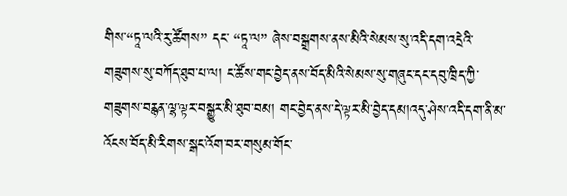གིས་“ཏཱ་ལའི་རུ་ཚོགས” དང་ “ཏཱ་ལ” ཞེས་བསྒྲགས་ནས་མིའི་སེམས་སུ་འདི་དག་འདྲེའི་གཟུགས་སུ་བཀོད་ཐུབ་པ་ལ། ང་ཚོས་གང་བྱེད་ནས་བོད་མིའི་སེམས་སུ་གཞུང་དང་དབུ་ཁྲིད་ཀྱི་གཟུགས་བརྙན་ལྷ་ལྟར་བསྒྱུར་མི་ཐུབ་བམ། གང་བྱེད་ནས་དེ་ལྟར་མི་བྱེད་དམ།འདུ་ཤེས་འདི་དག་ནི་མ་འོངས་བོད་མི་རིགས་སྒང་འོག་བར་གསུམ་གོང་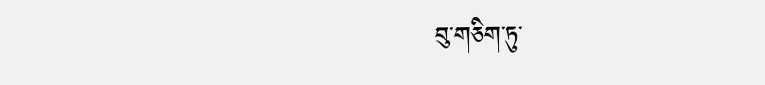བུ་གཅིག་ཏུ་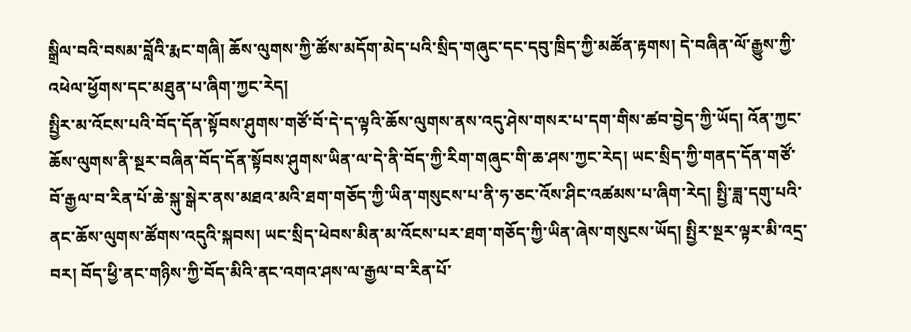སྒྲིལ་བའི་བསམ་བློའི་རྨང་གཞི། ཆོས་ལུགས་ཀྱི་ཚོས་མདོག་མེད་པའི་སྲིད་གཞུང་དང་དབུ་ཁྲིད་ཀྱི་མཚོན་རྟགས། དེ་བཞིན་ལོ་རྒྱུས་ཀྱི་འཕེལ་ཕྱོགས་དང་མཐུན་པ་ཞིག་ཀྱང་རེད།
སྤྱིར་མ་འོངས་པའི་བོད་དོན་སྟོབས་ཤུགས་གཙོ་བོ་དེ་ད་ལྟའི་ཆོས་ལུགས་ནས་འདུ་ཤེས་གསར་པ་དག་གིས་ཚབ་བྱེད་ཀྱི་ཡོད། འོན་ཀྱང་ཆོས་ལུགས་ནི་སྔར་བཞིན་བོད་དོན་སྟོབས་ཤུགས་ཡིན་ལ་དེ་ནི་བོད་ཀྱི་རིག་གཞུང་གི་ཆ་ཤས་ཀྱང་རེད། ཡང་སྲིད་ཀྱི་གནད་དོན་གཙོ་བོ་རྒྱལ་བ་རིན་པོ་ཆེ་སྐུ་སྒེར་ནས་མཐའ་མའི་ཐག་གཅོད་ཀྱི་ཡིན་གསུངས་པ་ནི་ཧ་ཅང་འོས་ཤིང་འཚམས་པ་ཞིག་རེད། སྤྱི་ཟླ་དགུ་པའི་ནང་ཆོས་ལུགས་ཚོགས་འདུའི་སྐབས། ཡང་སྲིད་ཕེབས་མིན་མ་འོངས་པར་ཐག་གཅོད་ཀྱི་ཡིན་ཞེས་གསུངས་ཡོད། སྤྱིར་སྔར་ལྟར་མི་འདྲ་བར། བོད་ཕྱི་ནང་གཉིས་ཀྱི་བོད་མིའི་ནང་འགའ་ཤས་ལ་རྒྱལ་བ་རིན་པོ་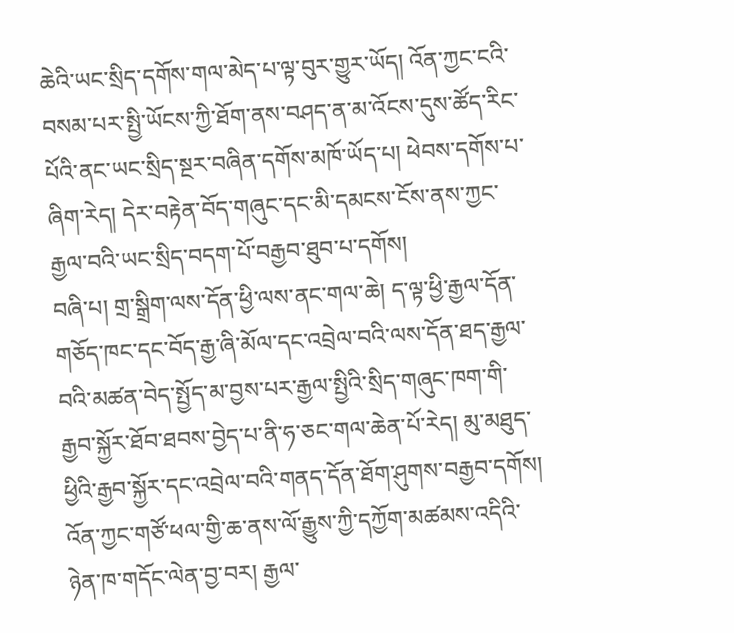ཆེའི་ཡང་སྲིད་དགོས་གལ་མེད་པ་ལྟ་བུར་གྱུར་ཡོད། འོན་ཀྱང་ངའི་བསམ་པར་སྤྱི་ཡོངས་ཀྱི་ཐོག་ནས་བཤད་ན་མ་འོངས་དུས་ཚོད་རིང་པོའི་ནང་ཡང་སྲིད་སྔར་བཞིན་དགོས་མཁོ་ཡོད་པ། ཕེབས་དགོས་པ་ཞིག་རེད། དེར་བརྟེན་བོད་གཞུང་དང་མི་དམངས་ངོས་ནས་ཀྱང་རྒྱལ་བའི་ཡང་སྲིད་བདག་པོ་བརྒྱབ་ཐུབ་པ་དགོས།
བཞི་པ། གྲ་སྒྲིག་ལས་དོན་ཕྱི་ལས་ནང་གལ་ཆེ། ད་ལྟ་ཕྱི་རྒྱལ་དོན་གཅོད་ཁང་དང་བོད་རྒྱ་ཞི་མོལ་དང་འབྲེལ་བའི་ལས་དོན་ཐད་རྒྱལ་བའི་མཚན་བེད་སྤྱོད་མ་བྱས་པར་རྒྱལ་སྤྱིའི་སྲིད་གཞུང་ཁག་གི་རྒྱབ་སྐྱོར་ཐོབ་ཐབས་བྱེད་པ་ནི་ཧ་ཅང་གལ་ཆེན་པོ་རེད། མུ་མཐུད་ཕྱིའི་རྒྱབ་སྐྱོར་དང་འབྲེལ་བའི་གནད་དོན་ཐོག་ཤུགས་བརྒྱབ་དགོས། འོན་ཀྱང་གཙོ་ཕལ་གྱི་ཆ་ནས་ལོ་རྒྱུས་ཀྱི་དཀྱོག་མཚམས་འདིའི་ཉེན་ཁ་གདོང་ལེན་བྱ་བར། རྒྱལ་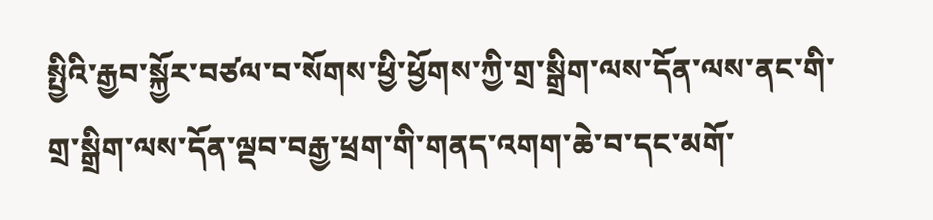སྤྱིའི་རྒྱབ་སྐྱོར་བཙལ་བ་སོགས་ཕྱི་ཕྱོགས་ཀྱི་གྲ་སྒྲིག་ལས་དོན་ལས་ནང་གི་གྲ་སྒྲིག་ལས་དོན་ལྡབ་བརྒྱ་ཕྲག་གི་གནད་འགག་ཆེ་བ་དང་མགོ་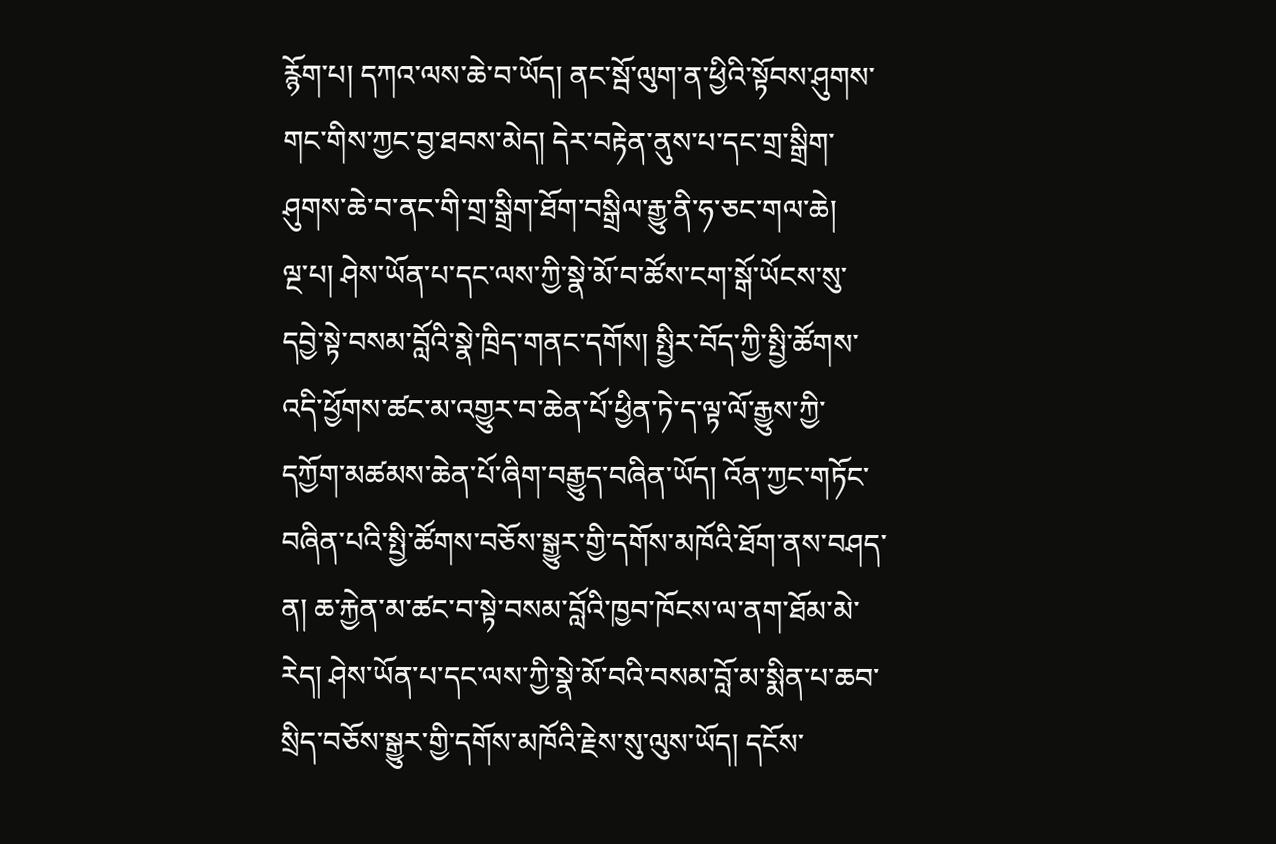རྙོག་པ། དཀའ་ལས་ཆེ་བ་ཡོད། ནང་སྦོ་ལུག་ན་ཕྱིའི་སྟོབས་ཤུགས་གང་གིས་ཀྱང་བྱ་ཐབས་མེད། དེར་བརྟེན་ནུས་པ་དང་གྲ་སྒྲིག་ཤུགས་ཆེ་བ་ནང་གི་གྲ་སྒྲིག་ཐོག་བསྒྲིལ་རྒྱུ་ནི་ཧ་ཅང་གལ་ཆེ།
ལྔ་པ། ཤེས་ཡོན་པ་དང་ལས་ཀྱི་སྣེ་མོ་བ་ཚོས་ངག་སྒོ་ཡོངས་སུ་དབྱེ་སྟེ་བསམ་བློའི་སྣེ་ཁྲིད་གནང་དགོས། སྤྱིར་བོད་ཀྱི་སྤྱི་ཚོགས་འདི་ཕྱོགས་ཚང་མ་འགྱུར་བ་ཆེན་པོ་ཕྱིན་ཏེ་ད་ལྟ་ལོ་རྒྱུས་ཀྱི་དཀྱོག་མཚམས་ཆེན་པོ་ཞིག་བརྒྱུད་བཞིན་ཡོད། འོན་ཀྱང་གཏོང་བཞིན་པའི་སྤྱི་ཚོགས་བཅོས་སྒྱུར་གྱི་དགོས་མཁོའི་ཐོག་ནས་བཤད་ན། ཆ་རྐྱེན་མ་ཚང་བ་སྟེ་བསམ་བློའི་ཁྱབ་ཁོངས་ལ་ནག་ཐོམ་མེ་རེད། ཤེས་ཡོན་པ་དང་ལས་ཀྱི་སྣེ་མོ་བའི་བསམ་བློ་མ་སྨིན་པ་ཆབ་སྲིད་བཅོས་སྒྱུར་གྱི་དགོས་མཁོའི་རྗེས་སུ་ལུས་ཡོད། དངོས་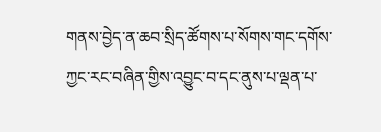གནས་བྱེད་ན་ཆབ་སྲིད་ཚོགས་པ་སོགས་གང་དགོས་ཀྱང་རང་བཞིན་གྱིས་འབྱུང་བ་དང་ནུས་པ་ལྡན་པ་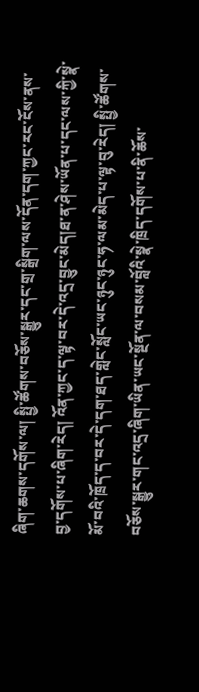ཞིག་ཆགས་དགོས་ལ། སྤྱི་ཚོགས་བཅོས་སྒྱུར་དང་གྲ་སྒྲིག་ལས་དོན་དག་ཀྱང་རང་ངོས་ནས་བྱ་དགོས་པ་ཞིག་རེད། འོན་ཀྱང་ད་ལྟ་བར་དེ་འདྲ་བྱུང་མེད།ཐ་ན་ཤེས་ཡོན་པ་དང་ལས་ཀྱི་སྣེ་མོ་བའི་ཁྲོད་ད་བར་དེ་དག་ཐད་གླེང་སློང་ཡང་ཉུང་ཉུང་ཧ་ལམ་མེད་པ་ལྟ་བུ་རེད། སྤྱི་ཚོགས་བཅོས་སྒྱུར་གང་འདྲ་ཞིག་ཡིན་ཡང་སྔོན་ལ་བསམ་བློའི་སྣེ་ཁྲིད་དགོས་པ་ནི་ཆོས་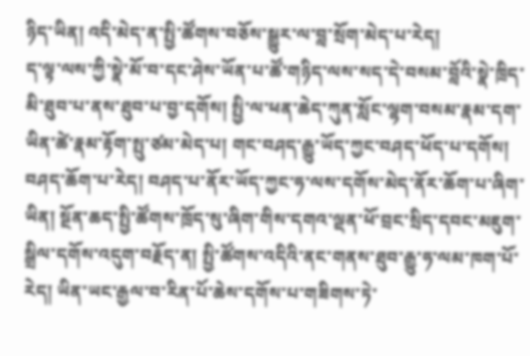ཉིད་ཡིན། འདི་མེད་ན་སྤྱི་ཚོགས་བཅོས་སྒྱུར་ལ་བླ་སྲོག་མེད་པ་རེད།
ད་ལྟ་ལས་ཀྱི་སྣེ་མོ་བ་དང་ཤེས་ཡོན་པ་ཚོ་གཉིད་ལས་སད་དེ་བསམ་བློའི་སྣེ་ཁྲིད་མི་ཐུབ་པ་ནས་ཐུབ་པ་བྱ་དགོས། སྤྱི་ལ་ཕན་ཆེད་ཀུན་སློང་ལྷག་བསམ་རྣམ་དག་ཡིན་ཚེ་རྣམ་རྟོག་སྤུ་ཙམ་མེད་པ། གང་བཤད་རྒྱུ་ཡོད་ཀྱང་བཤད་ཕོད་པ་དགོས། བཤད་ཆོག་པ་རེད། བཤད་པ་ནོར་ཡོད་ཀྱང་ཧ་ལས་དགོས་མེད་ནོར་ཆོག་པ་ཞིག་ཡིན། སྔོན་ཆད་སྤྱི་ཚོགས་ཁྲོད་སུ་ཞིག་གིས་དགའ་ལྡན་ཕོ་བྲང་སྲིད་དབང་མཇུག་སྒྲིལ་དགོས་འདུག་བརྗོད་ན། སྤྱི་ཚོགས་འདིའི་ནང་གནས་ཐུབ་རྒྱུ་ཧ་ལམ་ཁག་པོ་རེད། ཡིན་ཡང་རྒྱལ་བ་རིན་པོ་ཆེས་དགོས་པ་གཟིགས་ཏེ་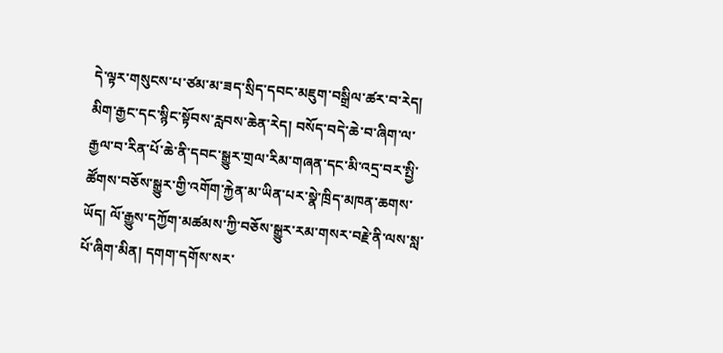དེ་ལྟར་གསུངས་པ་ཙམ་མ་ཟད་སྲིད་དབང་མཇུག་བསྒྲིལ་ཚར་བ་རེད། མིག་རྒྱང་དང་སྙིང་སྟོབས་རླབས་ཆེན་རེད། བསོད་བདེ་ཆེ་བ་ཞིག་ལ་རྒྱལ་བ་རིན་པོ་ཆེ་ནི་དབང་སྒྱུར་གྲལ་རིམ་གཞན་དང་མི་འདྲ་བར་སྤྱི་ཚོགས་བཅོས་སྒྱུར་གྱི་འགོག་རྐྱེན་མ་ཡིན་པར་སྣེ་ཁྲིད་མཁན་ཆགས་ཡོད། ལོ་རྒྱུས་དཀྱོག་མཚམས་ཀྱི་བཅོས་སྒྱུར་རམ་གསར་བརྗེ་ནི་ལས་སླ་པོ་ཞིག་མིན། དགག་དགོས་སར་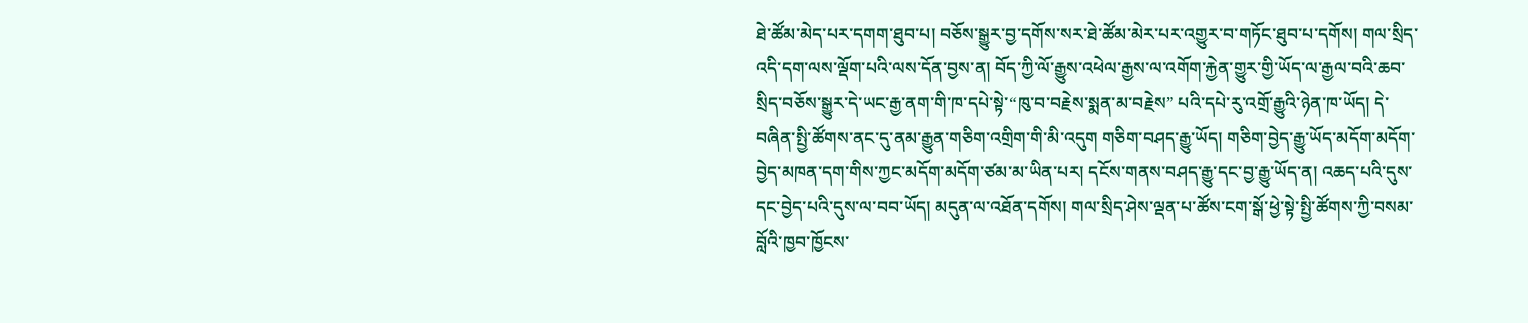ཐེ་ཚོམ་མེད་པར་དགག་ཐུབ་པ། བཅོས་སྒྱུར་བྱ་དགོས་སར་ཐེ་ཚོམ་མེར་པར་འགྱུར་བ་གཏོང་ཐུབ་པ་དགོས། གལ་སྲིད་འདི་དག་ལས་ལྡོག་པའི་ལས་དོན་བྱས་ན། བོད་ཀྱི་ལོ་རྒྱུས་འཕེལ་རྒྱས་ལ་འགོག་རྐྱེན་གྱུར་གྱི་ཡོད་ལ་རྒྱལ་བའི་ཆབ་སྲིད་བཅོས་སྒྱུར་དེ་ཡང་རྒྱ་ནག་གི་ཁ་དཔེ་སྟེ་“ཁུ་བ་བརྗེས་སྨན་མ་བརྗེས” པའི་དཔེ་རུ་འགྲོ་རྒྱུའི་ཉེན་ཁ་ཡོད། དེ་བཞིན་སྤྱི་ཚོགས་ནང་དུ་ནམ་རྒྱུན་གཅིག་འགྲིག་གི་མི་འདུག གཅིག་བཤད་རྒྱུ་ཡོད། གཅིག་བྱེད་རྒྱུ་ཡོད་མདོག་མདོག་བྱེད་མཁན་དག་གིས་ཀྱང་མདོག་མདོག་ཙམ་མ་ཡིན་པར། དངོས་གནས་བཤད་རྒྱུ་དང་བྱ་རྒྱུ་ཡོད་ན། འཆད་པའི་དུས་དང་བྱེད་པའི་དུས་ལ་བབ་ཡོད། མདུན་ལ་འཐོན་དགོས། གལ་སྲིད་ཤེས་ལྡན་པ་ཚོས་ངག་སྒོ་ཕྱེ་སྟེ་སྤྱི་ཚོགས་ཀྱི་བསམ་བློའི་ཁྱབ་ཁྱོངས་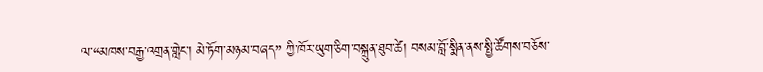ལ་“མཁས་བརྒྱ་འགྲན་གླེང་། མེ་ཏོག་མཉམ་བཞད” ཀྱི་ཁོར་ཡུག་ཅིག་བསྐྲུན་ཐུབ་ཚེ། བསམ་བློ་སྨིན་ནས་སྤྱི་ཚོགས་བཅོས་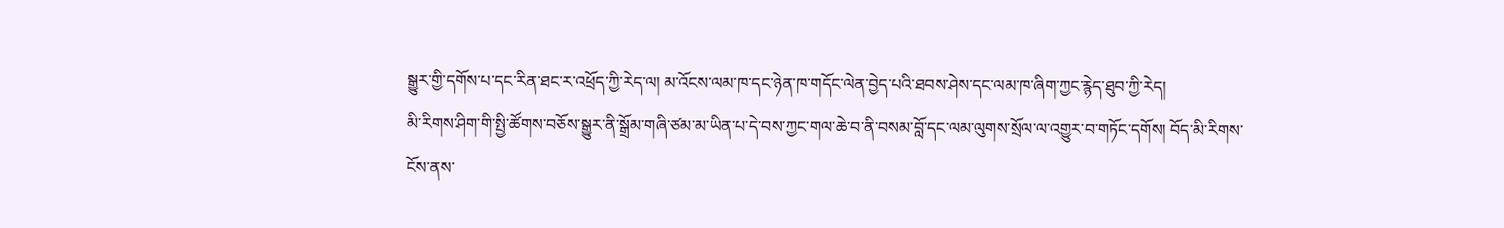སྒྱུར་གྱི་དགོས་པ་དང་རིན་ཐང་ར་འཕྲོད་ཀྱི་རེད་ལ། མ་འོངས་ལམ་ཁ་དང་ཉེན་ཁ་གདོང་ལེན་བྱེད་པའི་ཐབས་ཤེས་དང་ལམ་ཁ་ཞིག་ཀྱང་རྙེད་ཐུབ་ཀྱི་རེད།
མི་རིགས་ཤིག་གི་སྤྱི་ཚོགས་བཅོས་སྒྱུར་ནི་སྒྲོམ་གཞི་ཙམ་མ་ཡིན་པ་དེ་བས་ཀྱང་གལ་ཆེ་བ་ནི་བསམ་བློ་དང་ལམ་ལུགས་སྲོལ་ལ་འགྱུར་བ་གཏོང་དགོས། བོད་མི་རིགས་ངོས་ནས་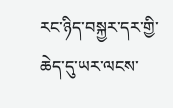རང་ཉིད་བསྐྱར་དར་གྱི་ཆེད་དུ་ཡར་ལངས་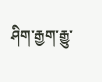ཤིག་རྒྱག་རྒྱུ་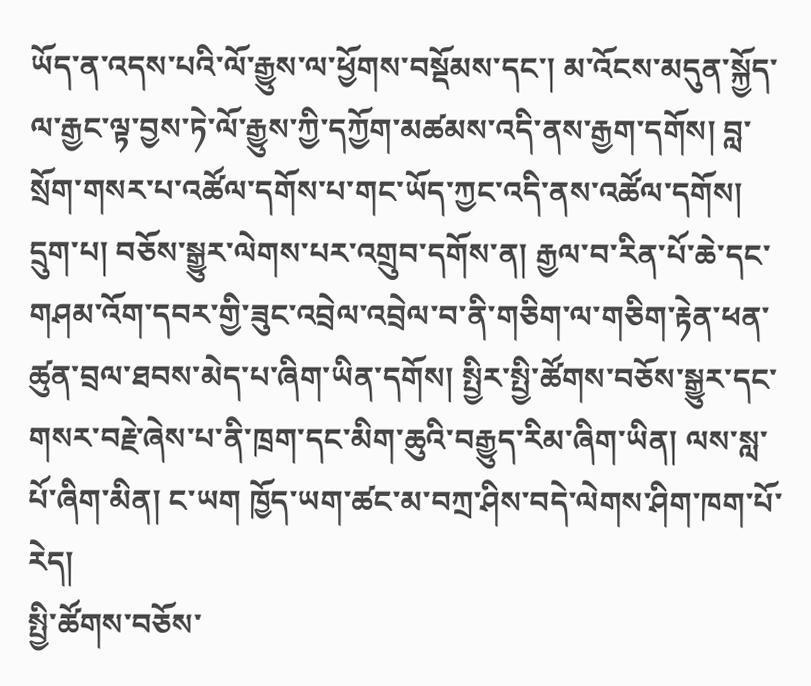ཡོད་ན་འདས་པའི་ལོ་རྒྱུས་ལ་ཕྱོགས་བསྡོམས་དང་། མ་འོངས་མདུན་སྐྱོད་ལ་རྒྱང་ལྟ་བྱས་ཏེ་ལོ་རྒྱུས་ཀྱི་དཀྱོག་མཚམས་འདི་ནས་རྒྱག་དགོས། བླ་སྲོག་གསར་པ་འཚོལ་དགོས་པ་གང་ཡོད་ཀྱང་འདི་ནས་འཚོལ་དགོས།
དྲུག་པ། བཅོས་སྒྱུར་ལེགས་པར་འགྲུབ་དགོས་ན། རྒྱལ་བ་རིན་པོ་ཆེ་དང་གཤམ་འོག་དབར་གྱི་ཟུང་འབྲེལ་འབྲེལ་བ་ནི་གཅིག་ལ་གཅིག་རྟེན་ཕན་ཚུན་བྲལ་ཐབས་མེད་པ་ཞིག་ཡིན་དགོས། སྤྱིར་སྤྱི་ཚོགས་བཅོས་སྒྱུར་དང་གསར་བརྗེ་ཞེས་པ་ནི་ཁྲག་དང་མིག་ཆུའི་བརྒྱུད་རིམ་ཞིག་ཡིན། ལས་སླ་པོ་ཞིག་མིན། ང་ཡག ཁྱོད་ཡག་ཚང་མ་བཀྲ་ཤིས་བདེ་ལེགས་ཤིག་ཁག་པོ་རེད།
སྤྱི་ཚོགས་བཅོས་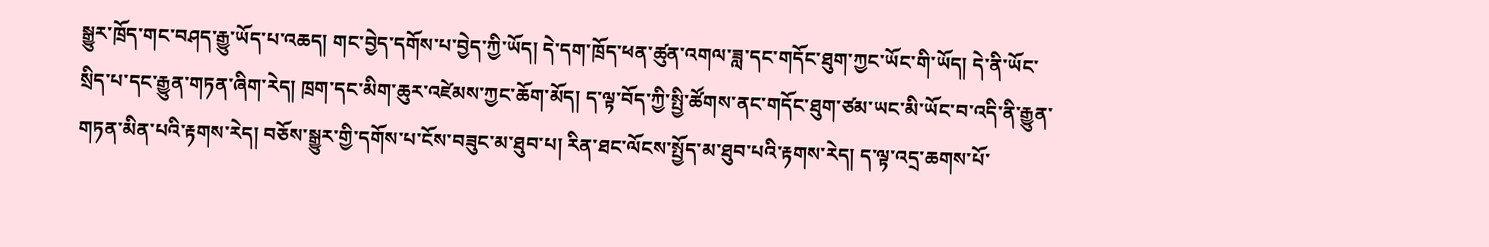སྒྱུར་ཁྲོད་གང་བཤད་རྒྱུ་ཡོད་པ་འཆད། གང་བྱེད་དགོས་པ་བྱེད་ཀྱི་ཡོད། དེ་དག་ཁྲོད་ཕན་ཚུན་འགལ་ཟླ་དང་གདོང་ཐུག་ཀྱང་ཡོང་གི་ཡོད། དེ་ནི་ཡོང་སྲིད་པ་དང་རྒྱུན་གཏན་ཞིག་རེད། ཁྲག་དང་མིག་ཆུར་འཛེམས་ཀྱང་ཆོག་མོད། ད་ལྟ་བོད་ཀྱི་སྤྱི་ཚོགས་ནང་གདོང་ཐུག་ཙམ་ཡང་མི་ཡོང་བ་འདི་ནི་རྒྱུན་གཏན་མིན་པའི་རྟགས་རེད། བཅོས་སྒྱུར་གྱི་དགོས་པ་ངོས་བཟུང་མ་ཐུབ་པ། རིན་ཐང་ལོངས་སྤྱོད་མ་ཐུབ་པའི་རྟགས་རེད། ད་ལྟ་འདྲ་ཆགས་པོ་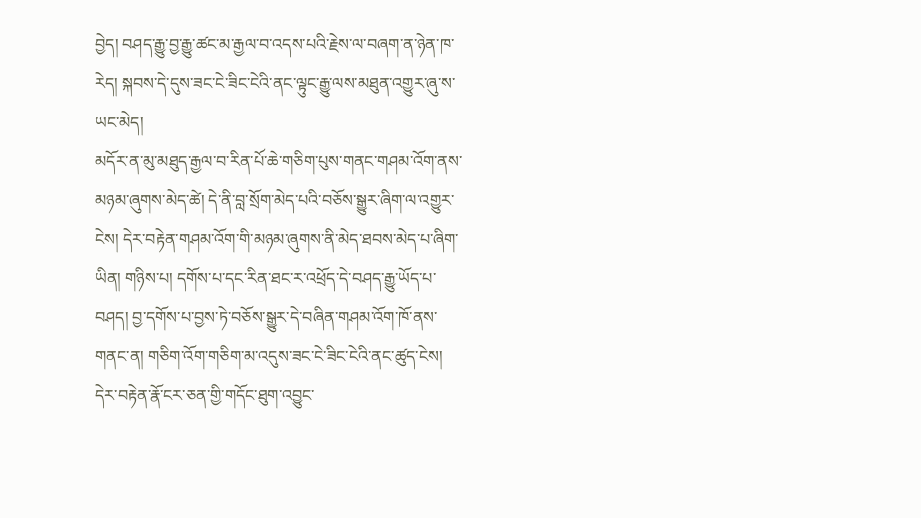བྱེད། བཤད་རྒྱུ་བྱ་རྒྱུ་ཚང་མ་རྒྱལ་བ་འདས་པའི་རྗེས་ལ་བཞག་ན་ཉེན་ཁ་རེད། སྐབས་དེ་དུས་ཟང་ངེ་ཟིང་ངེའི་ནང་ལྟུང་རྒྱུ་ལས་མཐུན་འགྱུར་ཞུ་ས་ཡང་མེད།
མདོར་ན་མུ་མཐུད་རྒྱལ་བ་རིན་པོ་ཆེ་གཅིག་པུས་གནང་གཤམ་འོག་ནས་མཉམ་ཞུགས་མེད་ཚེ། དེ་ནི་བླ་སྲོག་མེད་པའི་བཅོས་སྒྱུར་ཞིག་ལ་འགྱུར་ངེས། དེར་བརྟེན་གཤམ་འོག་གི་མཉམ་ཞུགས་ནི་མེད་ཐབས་མེད་པ་ཞིག་ཡིན། གཉིས་པ། དགོས་པ་དང་རིན་ཐང་ར་འཕྲོད་དེ་བཤད་རྒྱུ་ཡོད་པ་བཤད། བྱ་དགོས་པ་བྱས་ཏེ་བཅོས་སྒྱུར་དེ་བཞིན་གཤམ་འོག་ཁོ་ནས་གནང་ན། གཅིག་འོག་གཅིག་མ་འདུས་ཟང་ངེ་ཟིང་ངེའི་ནང་ཚུད་ངེས། དེར་བརྟེན་རྣོ་ངར་ཅན་གྱི་གདོང་ཐུག་འབྱུང་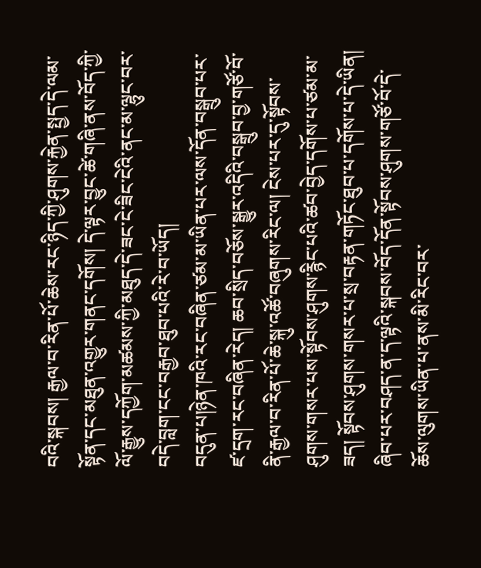བའི་སྐབས། རྒྱལ་བ་རིན་པོ་ཆེས་རང་ཉིད་ཀྱི་ཤུགས་རྐྱེན་སྤྱད་དེ་ལམ་སྟོན་དང་མཐུན་འགྱུར་གནང་དགོས། དེ་ལྟར་བྱུང་ཚེ་གཞི་ནས་བོད་ཀྱི་ལོ་རྒྱུས་དཀྱོག་མཚམས་ཀྱི་མཐུད་དེ་ཟང་ངེ་ཟིང་ངེའི་ནང་མ་ལྷུང་བར་བདེ་བླག་ངང་བརྒྱབ་ཐུབ་པའི་རེ་བ་ཡོད།
བདུན་པ།ཉེན་ཁའི་རང་བཞིན་ཙམ་མ་ཡིན་པར་ལས་དོན་བསྒྲུབ་པར་ཛ་དྲག་རང་བཞིན་རེད། ཆབ་སྲིད་བཅོས་སྒྱུར་འདིའི་བསྒྲུབ་བྱ་གཙོ་བོ་ནི་རྒྱལ་བ་རིན་པོ་ཆེ་སྐུ་འཚོ་བཞུགས་རིང་ལ། ངེས་པར་དུ་སྟོབས་ཤུགས་གསར་པས་སྟོབས་ཤུགས་རྙིང་པའི་ཚབ་བྱེད་དགོས་པ་ཙམ་མ་ཟད། སྟོབས་ཤུགས་གསར་པ་སྲ་བརྟན་གཏོང་ཐུབ་པ་དགོས་པ་དེ་ཡིན། ཞིབ་པར་བཤད་ན་ད་ལྟའི་སྐབས་བོད་དོན་སྟོབས་ཤུགས་གཙོ་བོ་དེ་ཆོས་ལུགས་ཡིན་པ་ནས་མི་རིང་བར་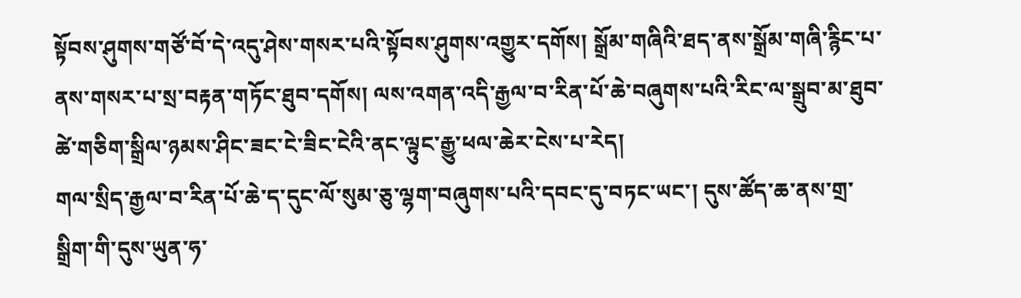སྟོབས་ཤུགས་གཙོ་བོ་དེ་འདུ་ཤེས་གསར་པའི་སྟོབས་ཤུགས་འགྱུར་དགོས། སྒྲོམ་གཞིའི་ཐད་ནས་སྒྲོམ་གཞི་རྙིང་པ་ནས་གསར་པ་སྲ་བརྟན་གཏོང་ཐུབ་དགོས། ལས་འགན་འདི་རྒྱལ་བ་རིན་པོ་ཆེ་བཞུགས་པའི་རིང་ལ་སྒྲུབ་མ་ཐུབ་ཚེ་གཅིག་སྒྲིལ་ཉམས་ཤིང་ཟང་ངེ་ཟིང་ངེའི་ནང་ལྟུང་རྒྱུ་ཕལ་ཆེར་ངེས་པ་རེད།
གལ་སྲིད་རྒྱལ་བ་རིན་པོ་ཆེ་ད་དུང་ལོ་སུམ་ཅུ་ལྷག་བཞུགས་པའི་དབང་དུ་བཏང་ཡང་། དུས་ཚོད་ཆ་ནས་གྲ་སྒྲིག་གི་དུས་ཡུན་ཧ་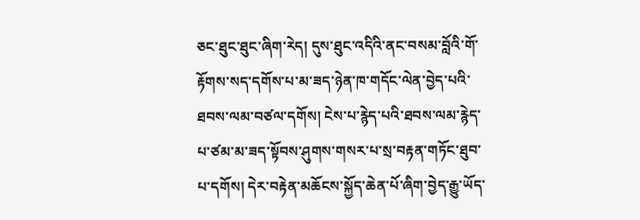ཅང་ཐུང་ཐུང་ཞིག་རེད། དུས་ཐུང་འདིའི་ནང་བསམ་བློའི་གོ་རྟོགས་སད་དགོས་པ་མ་ཟད་ཉེན་ཁ་གདོང་ལེན་བྱེད་པའི་ཐབས་ལམ་བཙལ་དགོས། ངེས་པ་རྙེད་པའི་ཐབས་ལམ་རྙེད་པ་ཙམ་མ་ཟད་སྟོབས་ཤུགས་གསར་པ་སྲ་བརྟན་གཏོང་ཐུབ་པ་དགོས། དེར་བརྟེན་མཆོངས་སྐྱོད་ཆེན་པོ་ཞིག་བྱེད་རྒྱུ་ཡོད་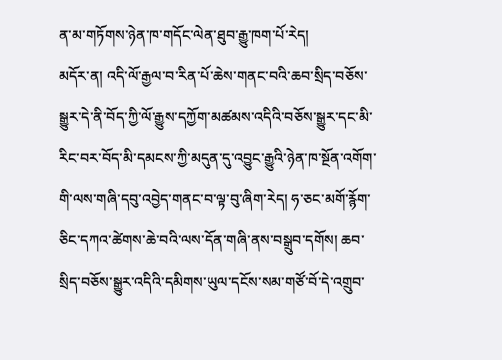ན་མ་གཏོགས་ཉེན་ཁ་གདོང་ལེན་ཐུབ་རྒྱུ་ཁག་པོ་རེད།
མདོར་ན། འདི་ལོ་རྒྱལ་བ་རིན་པོ་ཆེས་གནང་བའི་ཆབ་སྲིད་བཅོས་སྒྱུར་དེ་ནི་བོད་ཀྱི་ལོ་རྒྱུས་དཀྱོག་མཚམས་འདིའི་བཅོས་སྒྱུར་དང་མི་རིང་བར་བོད་མི་དམངས་ཀྱི་མདུན་དུ་འབྱུང་རྒྱུའི་ཉེན་ཁ་སྔོན་འགོག་གི་ལས་གཞི་དབུ་འབྱེད་གནང་བ་ལྟ་བུ་ཞིག་རེད། ཧ་ཅང་མགོ་རྙོག་ཅིང་དཀའ་ཚེགས་ཆེ་བའི་ལས་དོན་གཞི་ནས་བསྒྲུབ་དགོས། ཆབ་སྲིད་བཅོས་སྒྱུར་འདིའི་དམིགས་ཡུལ་དངོས་སམ་གཙོ་བོ་དེ་འགྲུབ་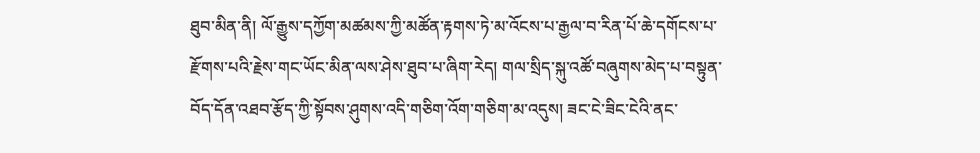ཐུབ་མིན་ནི། ལོ་རྒྱུས་དཀྱོག་མཚམས་ཀྱི་མཚོན་རྟགས་ཏེ་མ་འོངས་པ་རྒྱལ་བ་རིན་པོ་ཆེ་དགོངས་པ་རྫོགས་པའི་རྗེས་གང་ཡོང་མིན་ལས་ཤེས་ཐུབ་པ་ཞིག་རེད། གལ་སྲིད་སྐུ་འཚོ་བཞུགས་མེད་པ་བསྟུན་བོད་དོན་འཐབ་རྩོད་ཀྱི་སྟོབས་ཤུགས་འདི་གཅིག་འོག་གཅིག་མ་འདུས། ཟང་ངེ་ཟིང་ངེའི་ནང་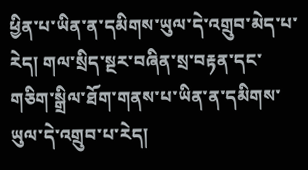ཕྱིན་པ་ཡིན་ན་དམིགས་ཡུལ་དེ་འགྲུབ་མེད་པ་རེད། གལ་སྲིད་སྔར་བཞིན་སྲ་བརྟན་དང་གཅིག་སྒྲིལ་ཐོག་གནས་པ་ཡིན་ན་དམིགས་ཡུལ་དེ་འགྲུབ་པ་རེད།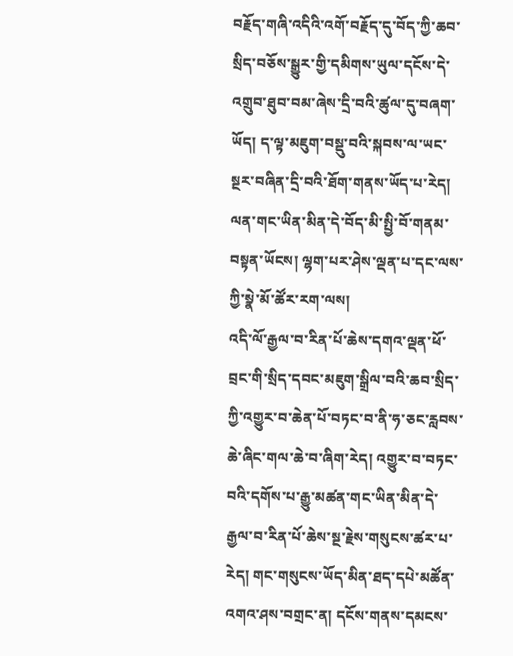བརྗོད་གཞི་འདིའི་འགོ་བརྗོད་དུ་བོད་ཀྱི་ཆབ་སྲིད་བཅོས་སྒྱུར་གྱི་དམིགས་ཡུལ་དངོས་དེ་འགྲུབ་ཐུབ་བམ་ཞེས་དྲི་བའི་ཚུལ་དུ་བཞག་ཡོད། ད་ལྟ་མཇུག་བསྡུ་བའི་སྐབས་ལ་ཡང་སྔར་བཞིན་དྲི་བའི་ཐོག་གནས་ཡོད་པ་རེད། ལན་གང་ཡིན་མིན་དེ་བོད་མི་སྤྱི་བོ་གནམ་བསྟན་ཡོངས། ལྷག་པར་ཤེས་ལྡན་པ་དང་ལས་ཀྱི་སྣེ་མོ་ཚོར་རག་ལས།
འདི་ལོ་རྒྱལ་བ་རིན་པོ་ཆེས་དགའ་ལྡན་ཕོ་བྲང་གི་སྲིད་དབང་མཇུག་སྒྲིལ་བའི་ཆབ་སྲིད་ཀྱི་འགྱུར་བ་ཆེན་པོ་བཏང་བ་ནི་ཧ་ཅང་རླབས་ཆེ་ཞིང་གལ་ཆེ་བ་ཞིག་རེད། འགྱུར་བ་བཏང་བའི་དགོས་པ་རྒྱུ་མཚན་གང་ཡིན་མིན་དེ་རྒྱལ་བ་རིན་པོ་ཆེས་སྔ་རྗེས་གསུངས་ཚར་པ་རེད། གང་གསུངས་ཡོད་མིན་ཐད་དཔེ་མཚོན་འགའ་ཤས་བགྲང་ན། དངོས་གནས་དམངས་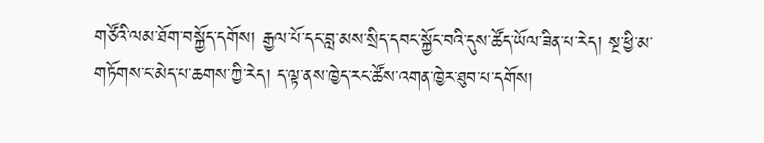གཙོའི་ལམ་ཐོག་བསྐྱོད་དགོས། རྒྱལ་པོ་དང་བླ་མས་སྲིད་དབང་སྐྱོང་བའི་དུས་ཚོད་ཡོལ་ཟིན་པ་རེད། སྔ་ཕྱི་མ་གཏོགས་ང་མེད་པ་ཆགས་ཀྱི་རེད། ད་ལྟ་ནས་ཁྱེད་རང་ཚོས་འགན་ཁྱེར་ཐུབ་པ་དགོས།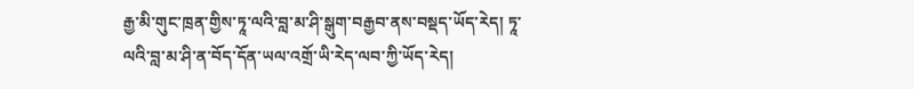རྒྱ་མི་གུང་ཁྲན་གྱིས་ཏཱ་ལའི་བླ་མ་ཤི་སྒུག་བརྒྱབ་ནས་བསྡད་ཡོད་རེད། ཏཱ་ལའི་བླ་མ་ཤི་ན་བོད་དོན་ཡལ་འགྲོ་ཡི་རེད་ལབ་ཀྱི་ཡོད་རེད།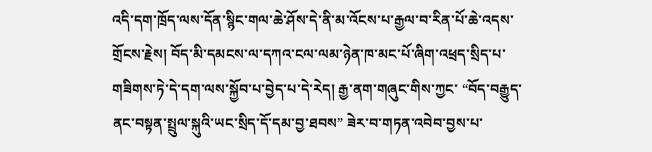འདི་དག་ཁྲོད་ལས་དོན་སྙིང་གལ་ཆེ་ཤོས་དེ་ནི་མ་འོངས་པ་རྒྱལ་བ་རིན་པོ་ཆེ་འདས་གྲོངས་རྗེས། བོད་མི་དམངས་ལ་དཀའ་ངལ་ལམ་ཉེན་ཁ་མང་པོ་ཞིག་འཕྲད་སྲིད་པ་གཟིགས་ཏེ་དེ་དག་ལས་སྐྱོབ་པ་བྱེད་པ་དེ་རེད། རྒྱ་ནག་གཞུང་གིས་ཀྱང་ “བོད་བརྒྱུད་ནང་བསྟན་སྤྲུལ་སྐུའི་ཡང་སྲིད་དོ་དམ་བྱ་ཐབས” ཟེར་བ་གཏན་འབེབ་བྱས་པ་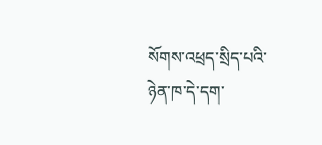སོགས་འཕྲད་སྲིད་པའི་ཉེན་ཁ་དེ་དག་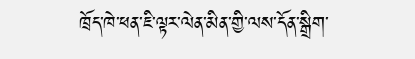ཁྲོད་ཁེ་ཕན་ཇི་ལྟར་ལེན་མིན་གྱི་ལས་དོན་སྒྲིག་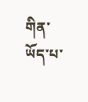གིན་ཡོད་པ་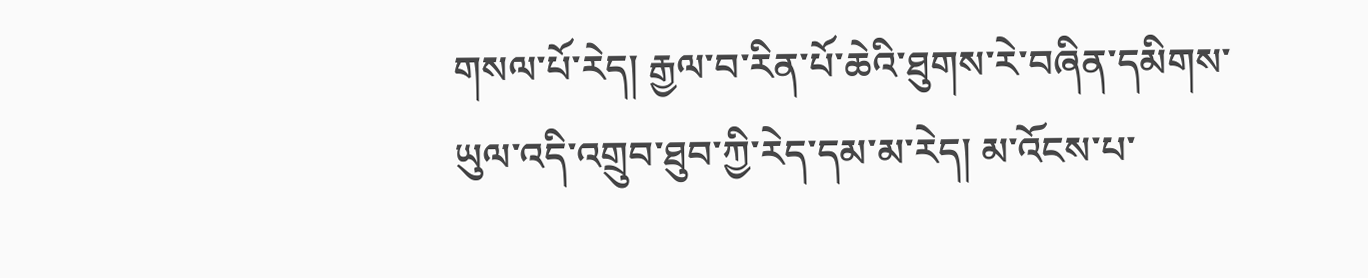གསལ་པོ་རེད། རྒྱལ་བ་རིན་པོ་ཆེའི་ཐུགས་རེ་བཞིན་དམིགས་ཡུལ་འདི་འགྲུབ་ཐུབ་ཀྱི་རེད་དམ་མ་རེད། མ་འོངས་པ་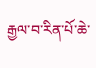རྒྱལ་བ་རིན་པོ་ཆེ་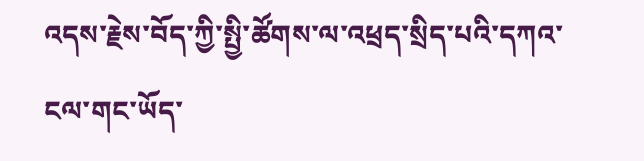འདས་རྗེས་བོད་ཀྱི་སྤྱི་ཚོགས་ལ་འཕྲད་སྲིད་པའི་དཀའ་ངལ་གང་ཡོད་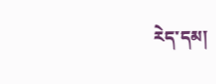རེད་དམ།